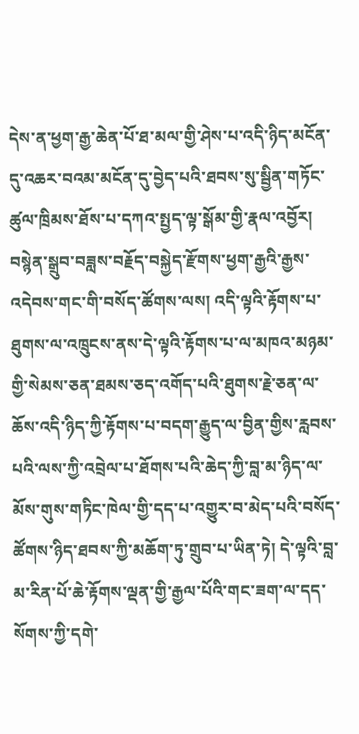དེས་ན་ཕྱག་རྒྱ་ཆེན་པོ་ཐ་མལ་གྱི་ཤེས་པ་འདི་ཉིད་མངོན་དུ་འཆར་བའམ་མངོན་དུ་བྱེད་པའི་ཐབས་སུ་སྦྱིན་གཏོང་ཚུལ་ཁྲིམས་ཐོས་པ་དཀའ་སྤྱད་ལྟ་སྒོམ་གྱི་རྣལ་འབྱོར། བསྙེན་སྒྲུབ་བཟླས་བརྗོད་བསྐྱེད་རྫོགས་ཕྱག་རྒྱའི་རྒྱས་འདེབས་གང་གི་བསོད་ཚོགས་ལས། འདི་ལྟའི་རྟོགས་པ་ཐུགས་ལ་འཁྲུངས་ནས་དེ་ལྟའི་རྟོགས་པ་ལ་མཁའ་མཉམ་གྱི་སེམས་ཅན་ཐམས་ཅད་འགོད་པའི་ཐུགས་རྗེ་ཅན་ལ་ཆོས་འདི་ཉིད་ཀྱི་རྟོགས་པ་བདག་རྒྱུད་ལ་བྱིན་གྱིས་རླབས་པའི་ལས་ཀྱི་འབྲེལ་པ་ཐོགས་པའི་ཆེད་ཀྱི་བླ་མ་ཉིད་ལ་མོས་གུས་གཏིང་ཁེལ་གྱི་དད་པ་འགྱུར་བ་མེད་པའི་བསོད་ཚོགས་ཉིད་ཐབས་ཀྱི་མཆོག་ཏུ་གྲུབ་པ་ཡིན་ཏེ། དེ་ལྟའི་བླ་མ་རིན་པོ་ཆེ་རྟོགས་ལྡན་གྱི་རྒྱལ་པོའི་གང་ཟག་ལ་དད་སོགས་ཀྱི་དགེ་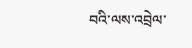བའི་ལས་འབྲེལ་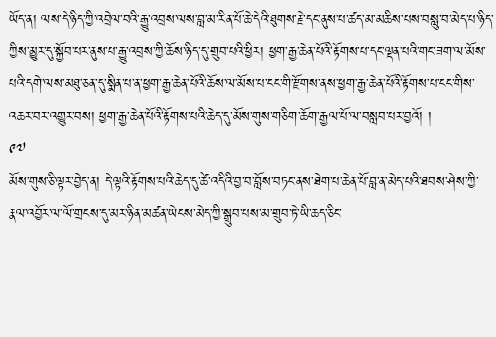ཡོད་ན། ལས་དེ་ཉིད་ཀྱི་འབྲེལ་བའི་རྒྱུ་འབྲས་ལས་བླ་མ་རིན་པོ་ཆེ་དེའི་ཐུགས་རྗེ་དང་ནུས་པ་ཚད་མ་མཆིས་པས་བསླུ་བ་མེད་པ་ཉིད་ཀྱིས་མྱུར་དུ་སྐྱོབ་པར་ནུས་པ་རྒྱུ་འབྲས་ཀྱི་ཆོས་ཉིད་དུ་གྲུབ་པའི་ཕྱིར། ཕྱག་རྒྱ་ཆེན་པོའི་རྟོགས་པ་དང་ལྡན་པའི་གང་ཟག་ལ་མོས་པའི་དགེ་ལས་མཐུ་ཅན་དུ་སྨིན་པ་ན་ཕྱག་རྒྱ་ཆེན་པོའི་ཆོས་ལ་མོས་པ་ངང་གི་རྫོགས་ནས་ཕྱག་རྒྱ་ཆེན་པོའི་རྟོགས་པ་ངང་གིས་འཆར་བར་འགྱུར་བས། ཕྱག་རྒྱ་ཆེན་པོའི་རྟོགས་པའི་ཆེད་དུ་མོས་གུས་གཅིག་ཆོག་རྒྱལ་པོ་ལ་བསླབ་པར་བྱའོ། །
༩༧
མོས་གུས་ཅི་ལྟར་བྱེད་ན། དེ་ལྟའི་རྟོགས་པའི་ཆེད་དུ་ཚེ་འདིའི་བྱ་བ་བློས་བཏང་ནས་ཐེག་པ་ཆེན་པོ་བླ་ན་མེད་པའི་ཐབས་ཤེས་ཀྱི་རྣལ་འབྱོར་ལ་ལོ་གྲངས་དུ་མར་ཉིན་མཚན་ཡེངས་མེད་ཀྱི་སྒྲུབ་པས་མ་གྲུབ་ཏེ་ཡི་ཆད་ཅིང་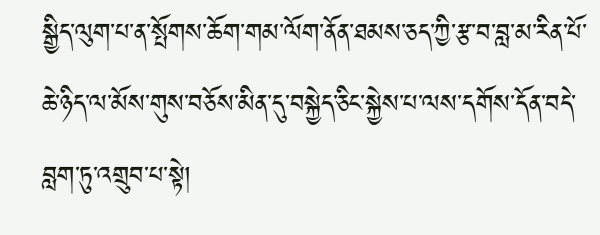སྒྱིད་ལུག་པ་ན་སྤོགས་ཆོག་གམ་ལོག་ནོན་ཐམས་ཅད་ཀྱི་རྩ་བ་བླ་མ་རིན་པོ་ཆེ་ཉིད་ལ་མོས་གུས་བཅོས་མིན་དུ་བསྐྱེད་ཅིང་སྐྱེས་པ་ལས་དགོས་དོན་བདེ་བླག་ཏུ་འགྲུབ་པ་སྟེ།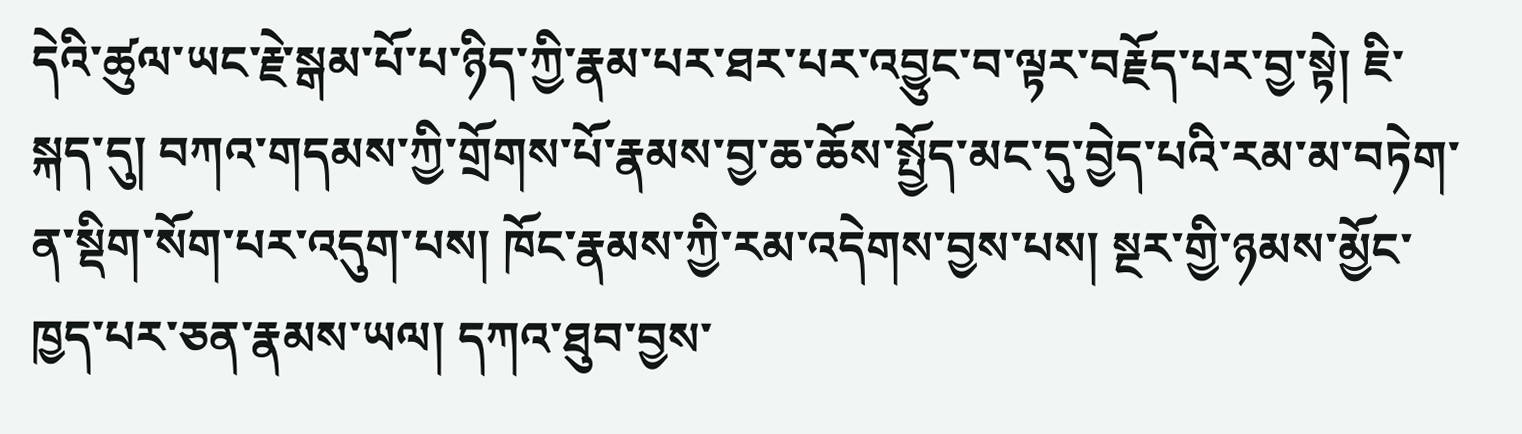དེའི་ཚུལ་ཡང་རྗེ་སྒམ་པོ་པ་ཉིད་ཀྱི་རྣམ་པར་ཐར་པར་འབྱུང་བ་ལྟར་བརྗོད་པར་བྱ་སྟེ། ཇི་སྐད་དུ། བཀའ་གདམས་ཀྱི་གྲོགས་པོ་རྣམས་བྱ་ཆ་ཆོས་སྤྱོད་མང་དུ་བྱེད་པའི་རམ་མ་བཏེག་ན་སྡིག་སོག་པར་འདུག་པས། ཁོང་རྣམས་ཀྱི་རམ་འདེགས་བྱས་པས། སྔར་གྱི་ཉམས་མྱོང་ཁྱད་པར་ཅན་རྣམས་ཡལ། དཀའ་ཐུབ་བྱས་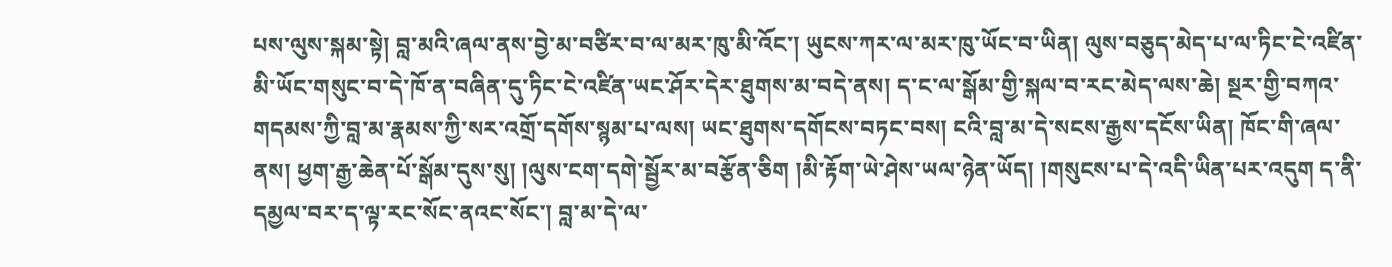པས་ལུས་སྐམ་སྟེ། བླ་མའི་ཞལ་ནས་བྱེ་མ་བཙིར་བ་ལ་མར་ཁུ་མི་འོང་། ཡུངས་ཀར་ལ་མར་ཁུ་ཡོང་བ་ཡིན། ལུས་བཅུད་མེད་པ་ལ་ཏིང་ངེ་འཛིན་མི་ཡོང་གསུང་བ་དེ་ཁོ་ན་བཞིན་དུ་ཏིང་ངེ་འཛིན་ཡང་ཤོར་དེར་ཐུགས་མ་བདེ་ནས། ད་ང་ལ་སྒོམ་གྱི་སྐལ་བ་རང་མེད་ལས་ཆེ། སྔར་གྱི་བཀའ་གདམས་ཀྱི་བླ་མ་རྣམས་ཀྱི་སར་འགྲོ་དགོས་སྙམ་པ་ལས། ཡང་ཐུགས་དགོངས་བཏང་བས། ངའི་བླ་མ་དེ་སངས་རྒྱས་དངོས་ཡིན། ཁོང་གི་ཞལ་ནས། ཕྱག་རྒྱ་ཆེན་པོ་སྒོམ་དུས་སུ། །ལུས་ངག་དགེ་སྦྱོར་མ་བརྩོན་ཅིག །མི་རྟོག་ཡེ་ཤེས་ཡལ་ཉེན་ཡོད། །གསུངས་པ་དེ་འདི་ཡིན་པར་འདུག ད་ནི་དམྱལ་བར་ད་ལྟ་རང་སོང་ནའང་སོང་། བླ་མ་དེ་ལ་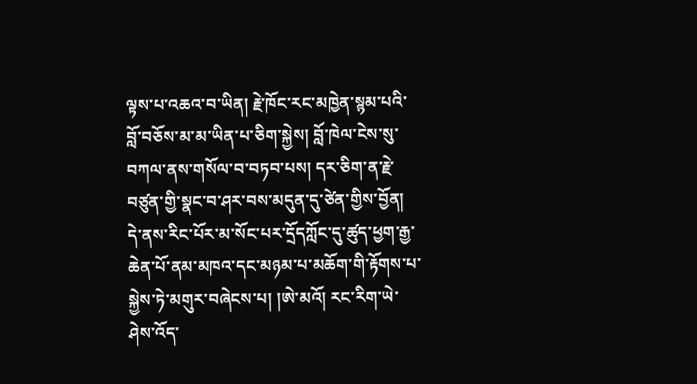ལྟས་པ་འཆའ་བ་ཡིན། རྗེ་ཁོང་རང་མཁྱེན་སྙམ་པའི་བློ་བཅོས་མ་མ་ཡིན་པ་ཅིག་སྐྱེས། བློ་ཁེལ་ངེས་སུ་བཀལ་ནས་གསོལ་བ་བཏབ་པས། དར་ཅིག་ན་རྗེ་བཙུན་གྱི་སྣང་བ་ཤར་བས་མདུན་དུ་ཙེན་གྱིས་བྱོན། དེ་ནས་རིང་པོར་མ་སོང་པར་དྲོདཀློང་དུ་ཚུད་ཕྱག་རྒྱ་ཆེན་པོ་ནམ་མཁའ་དང་མཉམ་པ་མཆོག་གི་རྟོགས་པ་སྐྱེས་ཏེ་མགུར་བཞེངས་པ། །ཨེ་མའོ། རང་རིག་ཡེ་ཤེས་འོད་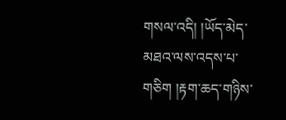གསལ་འདི། །ཡོད་མེད་མཐའ་ལས་འདས་པ་གཅིག །རྟག་ཆད་གཉིས་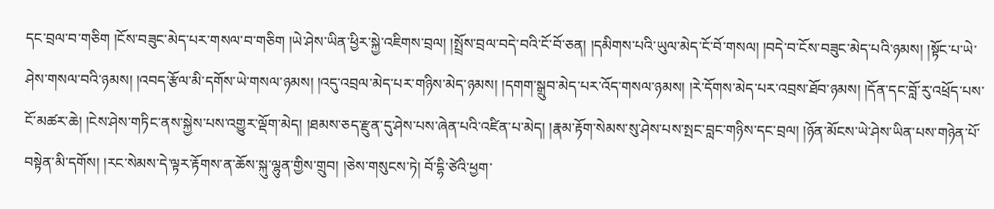དང་བྲལ་བ་གཅིག །ངོས་བཟུང་མེད་པར་གསལ་བ་གཅིག །ཡེ་ཤེས་ཡིན་ཕྱིར་སྐྱེ་འཇིགས་བྲལ། །སྤྲོས་བྲལ་བདེ་བའི་ངོ་བོ་ཅན། །དམིགས་པའི་ཡུལ་མེད་ངོ་བོ་གསལ། །བདེ་བ་ངོས་བཟུང་མེད་པའི་ཉམས། །སྟོང་པ་ཡེ་ཤེས་གསལ་བའི་ཉམས། །འབད་རྩོལ་མི་དགོས་ཡེ་གསལ་ཉམས། །འདུ་འབྲལ་མེད་པར་གཉིས་མེད་ཉམས། །དགག་སྒྲུབ་མེད་པར་འོད་གསལ་ཉམས། །རེ་དོགས་མེད་པར་འབྲས་ཐོབ་ཉམས། །དོན་དང་བློ་རུ་འཕྲོད་པས་ངོ་མཚར་ཆེ། །ངེས་ཤེས་གཏིང་ནས་སྐྱེས་པས་འགྱུར་ལྡོག་མེད། །ཐམས་ཅད་རྫུན་དུ་ཤེས་པས་ཞེན་པའི་འཛིན་པ་མེད། །རྣམ་རྟོག་སེམས་སུ་ཤེས་པས་སྤང་བླང་གཉིས་དང་བྲལ། །ཉོན་མོངས་ཡེ་ཤེས་ཡིན་པས་གཉེན་པོ་བསྟེན་མི་དགོས། །རང་སེམས་དེ་ལྟར་རྟོགས་ན་ཆོས་སྐུ་ལྷུན་གྱིས་གྲུབ། །ཅེས་གསུངས་ཏེ། བོ་དྷི་ཙེའི་ཕྱག་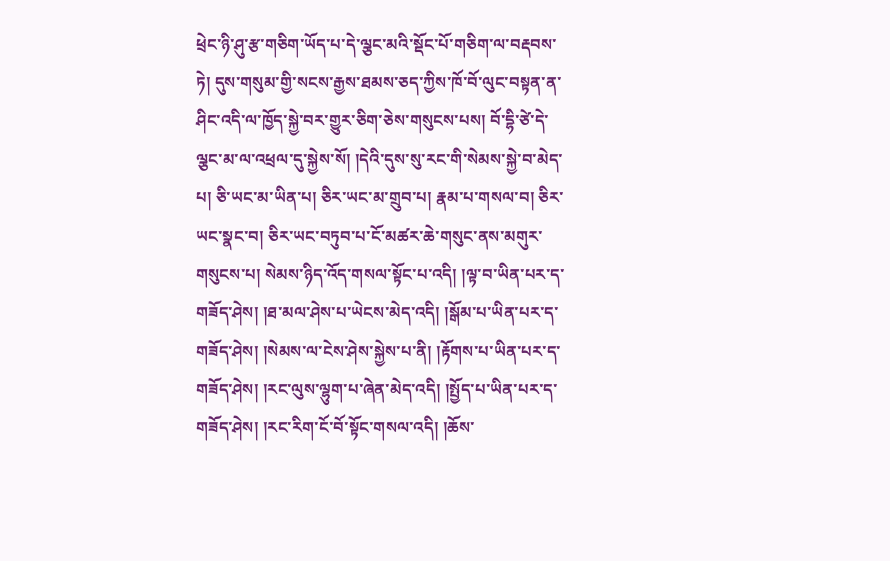ཕྲེང་ཉི་ཤུ་རྩ་གཅིག་ཡོད་པ་དེ་ལྕང་མའི་སྡོང་པོ་གཅིག་ལ་བརྡབས་ཏེ། དུས་གསུམ་གྱི་སངས་རྒྱས་ཐམས་ཅད་ཀྱིས་ཁོ་བོ་ལུང་བསྟན་ན་ཤིང་འདི་ལ་ཁྱོད་སྐྱེ་བར་གྱུར་ཅིག་ཅེས་གསུངས་པས། བོ་དྷི་ཙེ་དེ་ལྕང་མ་ལ་འཕྲལ་དུ་སྐྱེས་སོ། །དེའི་དུས་སུ་རང་གི་སེམས་སྐྱེ་བ་མེད་པ། ཅི་ཡང་མ་ཡིན་པ། ཅིར་ཡང་མ་གྲུབ་པ། རྣམ་པ་གསལ་བ། ཅིར་ཡང་སྣང་བ། ཅིར་ཡང་བཏུབ་པ་ངོ་མཚར་ཆེ་གསུང་ནས་མགུར་གསུངས་པ། སེམས་ཉིད་འོད་གསལ་སྟོང་པ་འདི། །ལྟ་བ་ཡིན་པར་ད་གཟོད་ཤེས། །ཐ་མལ་ཤེས་པ་ཡེངས་མེད་འདི། །སྒོམ་པ་ཡིན་པར་ད་གཟོད་ཤེས། །སེམས་ལ་ངེས་ཤེས་སྐྱེས་པ་ནི། །རྟོགས་པ་ཡིན་པར་ད་གཟོད་ཤེས། །རང་ལུས་ལྷུག་པ་ཞེན་མེད་འདི། །སྤྱོད་པ་ཡིན་པར་ད་གཟོད་ཤེས། །རང་རིག་ངོ་བོ་སྟོང་གསལ་འདི། །ཆོས་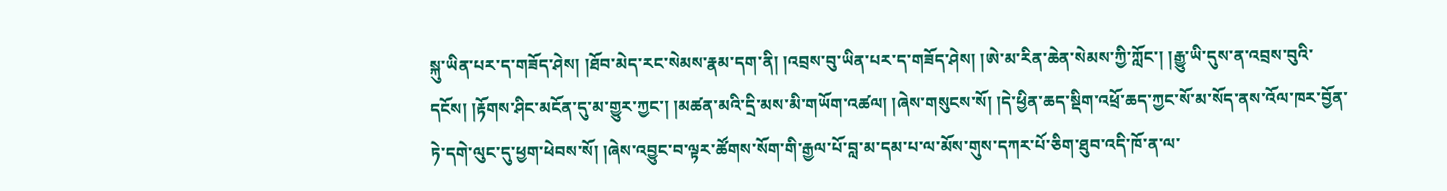སྐུ་ཡིན་པར་ད་གཟོད་ཤེས། །ཐོབ་མེད་རང་སེམས་རྣམ་དག་ནི། །འབྲས་བུ་ཡིན་པར་ད་གཟོད་ཤེས། །ཨེ་མ་རིན་ཆེན་སེམས་ཀྱི་ཀློང་། །རྒྱུ་ཡི་དུས་ན་འབྲས་བུའི་དངོས། །རྟོགས་ཤིང་མངོན་དུ་མ་གྱུར་ཀྱང་། །མཚན་མའི་དྲི་མས་མི་གཡོག་འཚལ། །ཞེས་གསུངས་སོ། །དེ་ཕྱིན་ཆད་སྡིག་འཕྲོ་ཆད་ཀྱང་སོ་མ་སོད་ནས་འོལ་ཁར་བྱོན་ཏེ་དགེ་ལུང་དུ་ཕྱག་ཕེབས་སོ། །ཞེས་འབྱུང་བ་ལྟར་ཚོགས་སོག་གི་རྒྱལ་པོ་བླ་མ་དམ་པ་ལ་མོས་གུས་དཀར་པོ་ཅིག་ཐུབ་འདི་ཁོ་ན་ལ་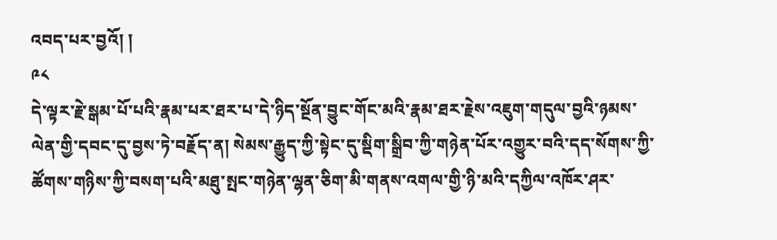འབད་པར་བྱའོ། །
༩༨
དེ་ལྟར་རྗེ་སྒམ་པོ་པའི་རྣམ་པར་ཐར་པ་དེ་ཉིད་སྔོན་བྱུང་གོང་མའི་རྣམ་ཐར་རྗེས་འཇུག་གདུལ་བྱའི་ཉམས་ལེན་གྱི་དབང་དུ་བྱས་ཏེ་བརྗོད་ན། སེམས་རྒྱུད་ཀྱི་སྟེང་དུ་སྡིག་སྒྲིབ་ཀྱི་གཉེན་པོར་འགྱུར་བའི་དད་སོགས་ཀྱི་ཚོགས་གཉིས་ཀྱི་བསག་པའི་མཐུ་སྤང་གཉེན་ལྷན་ཅིག་མི་གནས་འགལ་གྱི་ཉི་མའི་དཀྱིལ་འཁོར་ཤར་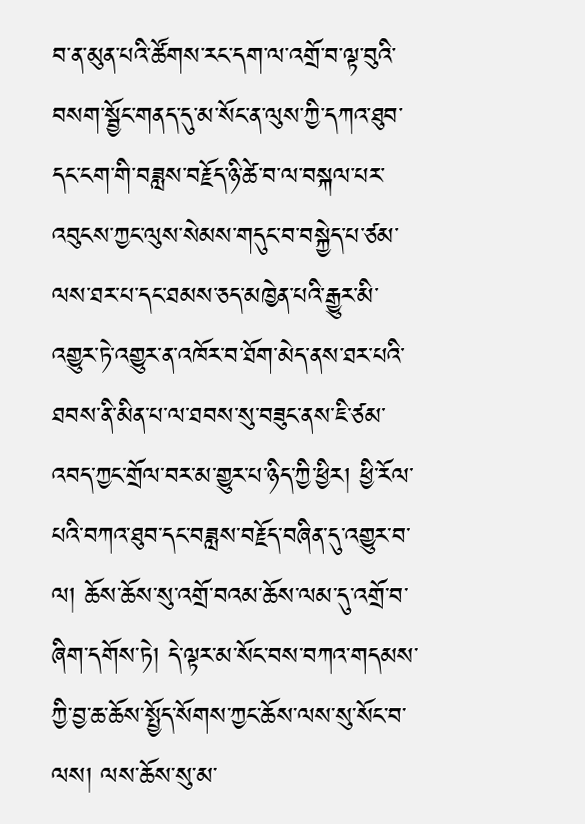བ་ན་མུན་པའི་ཚོགས་རང་དག་ལ་འགྲོ་བ་ལྟ་བུའི་བསག་སྦྱོང་གནད་དུ་མ་སོང་ན་ལུས་ཀྱི་དཀའ་ཐུབ་དང་ངག་གི་བཟླས་བརྗོད་ཉི་ཚེ་བ་ལ་བསྐལ་པར་འབུངས་ཀྱང་ལུས་སེམས་གདུང་བ་བསྐྱེད་པ་ཙམ་ལས་ཐར་པ་དང་ཐམས་ཅད་མཁྱེན་པའི་རྒྱུར་མི་འགྱུར་ཏེ་འགྱུར་ན་འཁོར་བ་ཐོག་མེད་ནས་ཐར་པའི་ཐབས་ནི་མིན་པ་ལ་ཐབས་སུ་བཟུང་ནས་ཇི་ཙམ་འབད་ཀྱང་གྲོལ་བར་མ་གྱུར་པ་ཉིད་ཀྱི་ཕྱིར། ཕྱི་རོལ་པའི་བཀའ་ཐུབ་དང་བཟླས་བརྗོད་བཞིན་དུ་འགྱུར་བ་ལ། ཆོས་ཆོས་སུ་འགྲོ་བའམ་ཆོས་ལམ་དུ་འགྲོ་བ་ཞིག་དགོས་ཏེ། དེ་ལྟར་མ་སོང་བས་བཀའ་གདམས་ཀྱི་བྱ་ཆ་ཆོས་སྤྱོད་སོགས་ཀྱང་ཆོས་ལས་སུ་སོང་བ་ལས། ལས་ཆོས་སུ་མ་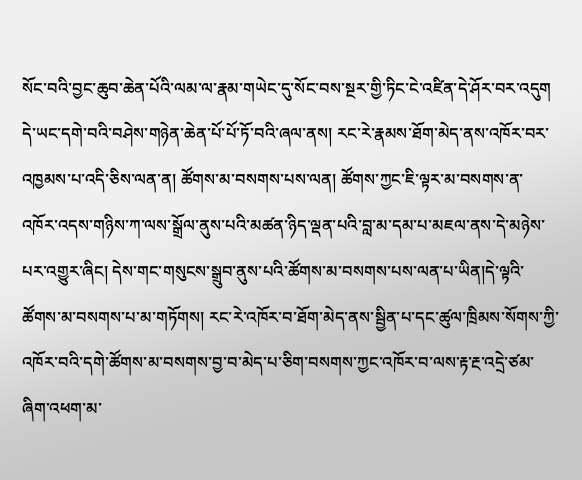སོང་བའི་བྱང་ཆུབ་ཆེན་པོའི་ལམ་ལ་རྣམ་གཡེང་དུ་སོང་བས་སྔར་གྱི་ཏིང་ངེ་འཛིན་དེ་ཤོར་བར་འདུག དེ་ཡང་དགེ་བའི་བཤེས་གཉེན་ཆེན་པོ་པོ་ཏོ་བའི་ཞལ་ནས། རང་རེ་རྣམས་ཐོག་མེད་ནས་འཁོར་བར་འཁྱམས་པ་འདི་ཅིས་ལན་ན། ཚོགས་མ་བསགས་པས་ལན། ཚོགས་ཀྱང་ཇི་ལྟར་མ་བསགས་ན་འཁོར་འདས་གཉིས་ཀ་ལས་སྒྲོལ་ནུས་པའི་མཚན་ཉིད་ལྡན་པའི་བླ་མ་དམ་པ་མཇལ་ནས་དེ་མཉེས་པར་འགྱུར་ཞིང། དེས་གང་གསུངས་སྒྲུབ་ནུས་པའི་ཚོགས་མ་བསགས་པས་ལན་པ་ཡིན།དེ་ལྟའི་ཚོགས་མ་བསགས་པ་མ་གཏོགས། རང་རེ་འཁོར་བ་ཐོག་མེད་ནས་སྦྱིན་པ་དང་ཚུལ་ཁྲིམས་སོགས་ཀྱི་འཁོར་བའི་དགེ་ཚོགས་མ་བསགས་བྱ་བ་མེད་པ་ཅིག་བསགས་ཀྱང་འཁོར་བ་ལས་རྟ་རྔ་འདྲེ་ཙམ་ཞིག་འཕག་མ་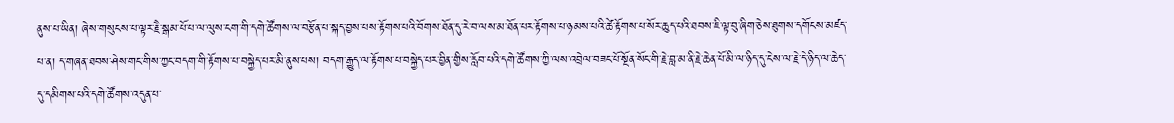ནུས་པ་ཡིན། ཞེས་གསུངས་པ་ལྟར་རྗཻ་སྒམ་པོ་པ་ལ་ལུས་ངག་གི་དགེ་ཚོགས་ལ་བརྩོན་པ་སྐད་བྱས་པས་རྟོགས་པའི་བོགས་ཐོན་དུ་རེ་བ་ལས་མ་ཐོན་པར་རྟོགས་པ་ཉམས་པའི་ཚེ་རྟོགས་པ་སོར་ཆུད་པའི་ཐབས་ཇི་ལྟ་བུ་ཞིག་ཅེས་ཐུགས་དགོངས་མཛད་པ་ན། ད་གཞན་ཐབས་ཤེས་གང་གིས་ཀྱང་བདག་གི་རྟོགས་པ་བསྐྱེད་པར་མི་ནུས་པས། བདག་རྒྱུད་ལ་རྟོགས་པ་བསྐྱེད་པར་བྱིན་གྱིས་རློབ་པའི་དགེ་ཚོགས་ཀྱི་ལས་འབྲེལ་བཟང་པོ་སྔོན་སོང་གི་རྗེ་བླ་མ་ནི་རྗེ་ཆེན་པོ་མི་ལ་ཉིད་དུ་ངེས་ལ་རྗེ་དེ་ཉིད་ལ་ཆེད་དུ་དམིགས་པའི་དགེ་ཚོགས་འདུན་པ་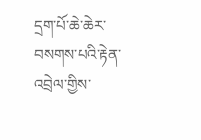དྲག་པོ་ཆེ་ཆེར་བསགས་པའི་རྟེན་འབྲེལ་གྱིས་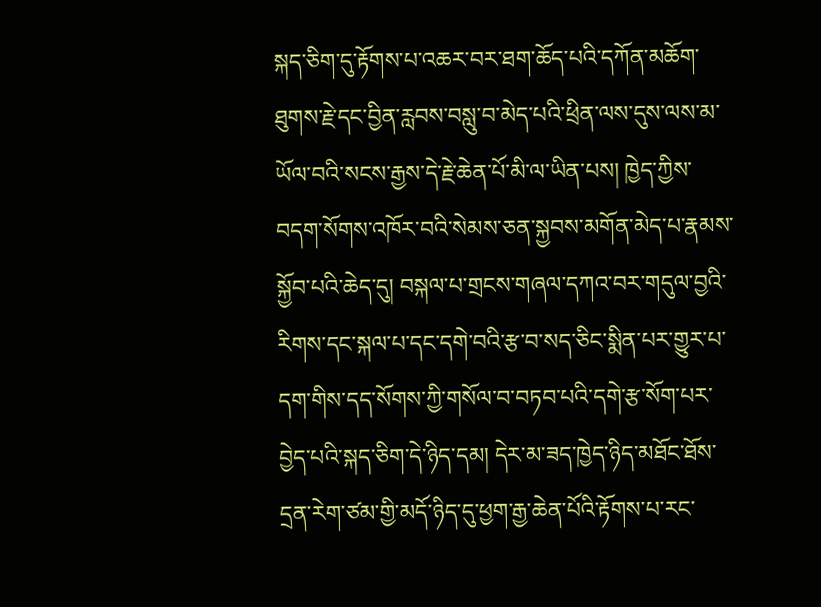སྐད་ཅིག་དུ་རྟོགས་པ་འཆར་བར་ཐག་ཆོད་པའི་དཀོན་མཆོག་ཐུགས་རྗེ་དང་བྱིན་རླབས་བསླུ་བ་མེད་པའི་ཕྲིན་ལས་དུས་ལས་མ་ཡོལ་བའི་སངས་རྒྱས་དེ་རྗེ་ཆེན་པོ་མི་ལ་ཡིན་པས། ཁྱེད་ཀྱིས་བདག་སོགས་འཁོར་བའི་སེམས་ཅན་སྐྱབས་མགོན་མེད་པ་རྣམས་སྐྱོབ་པའི་ཆེད་དུ། བསྐལ་པ་གྲངས་གཞལ་དཀའ་བར་གདུལ་བྱའི་རིགས་དང་སྐལ་པ་དང་དགེ་བའི་རྩ་བ་སད་ཅིང་སྨིན་པར་གྱུར་པ་དག་གིས་དད་སོགས་ཀྱི་གསོལ་བ་བཏབ་པའི་དགེ་རྩ་སོག་པར་བྱེད་པའི་སྐད་ཅིག་དེ་ཉིད་དམ། དེར་མ་ཟད་ཁྱེད་ཉིད་མཐོང་ཐོས་དྲན་རེག་ཙམ་གྱི་མདོ་ཉིད་དུ་ཕྱག་རྒྱ་ཆེན་པོའི་རྟོགས་པ་རང་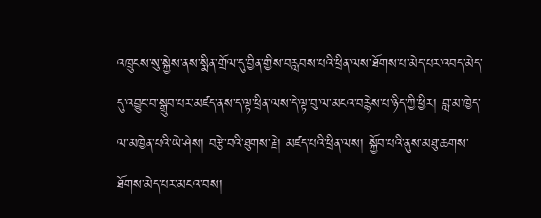འཁྲུངས་སུ་སྐྱེས་ནས་སྨིན་གྲོལ་དུ་བྱིན་གྱིས་བརླབས་པའི་ཕྲིན་ལས་ཐོགས་པ་མེད་པར་འབད་མེད་དུ་འབྱུང་བ་སྒྲུབ་པར་མཛད་ནས་ད་ལྟ་ཕྲིན་ལས་དེ་ལྟ་བུ་ལ་མངའ་བརྙེས་པ་ཉིད་ཀྱི་ཕྱིར། བླ་མ་ཁྱེད་ལ་མཁྱེན་པའི་ཡེ་ཤེས། བརྩེ་བའི་ཐུགས་རྗེ། མཛད་པའི་ཕྲིན་ལས། སྐྱོབ་པའི་ནུས་མཐུ་ཆགས་ཐོགས་མེད་པར་མངའ་བས།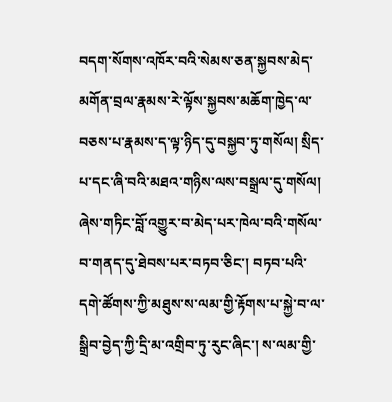བདག་སོགས་འཁོར་བའི་སེམས་ཅན་སྐྱབས་མེད་མགོན་བྲལ་རྣམས་རེ་ལྟོས་སྐྱབས་མཆོག་ཁྱེད་ལ་བཅས་པ་རྣམས་ད་ལྟ་ཉིད་དུ་བསྐྱབ་ཏུ་གསོལ། སྲིད་པ་དང་ཞི་བའི་མཐའ་གཉིས་ལས་བསྒྲལ་དུ་གསོལ། ཞེས་གཏིང་བློ་འགྱུར་བ་མེད་པར་ཁེལ་བའི་གསོལ་བ་གནད་དུ་ཐེབས་པར་བཏབ་ཅིང་། བཏབ་པའི་དགེ་ཚོགས་ཀྱི་མཐུས་ས་ལམ་གྱི་རྟོགས་པ་སྐྱེ་བ་ལ་སྒྲིབ་བྱེད་ཀྱི་དྲི་མ་འགྲིབ་ཏུ་རུང་ཞིང་། ས་ལམ་གྱི་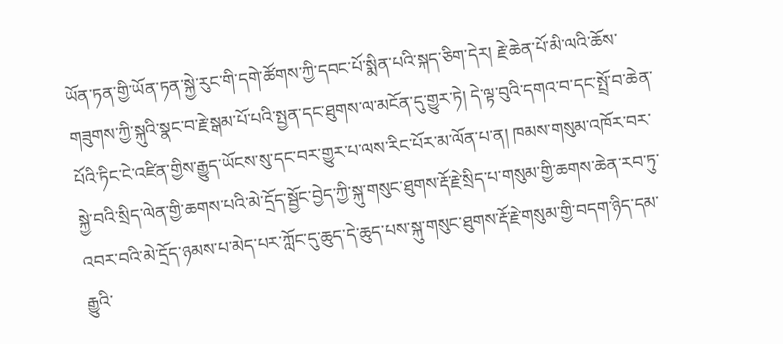ཡོན་ཏན་གྱི་ཡོན་ཏན་སྐྱེ་རུང་གི་དགེ་ཚོགས་ཀྱི་དབང་པོ་སྨིན་པའི་སྐད་ཅིག་དེར། རྗེ་ཆེན་པོ་མི་ལའི་ཆོས་གཟུགས་ཀྱི་སྐུའི་སྣང་བ་རྗེ་སྒམ་པོ་པའི་སྤྱན་དང་ཐུགས་ལ་མངོན་དུ་གྱུར་ཏེ། དེ་ལྟ་བུའི་དགའ་བ་དང་སྤྲོ་བ་ཆེན་པོའི་ཏིང་ངེ་འཛིན་གྱིས་རྒྱུད་ཡོངས་སུ་དང་བར་གྱུར་པ་ལས་རིང་པོར་མ་ལོན་པ་ན། ཁམས་གསུམ་འཁོར་བར་སྐྱེ་བའི་སྲིད་ལེན་གྱི་ཆགས་པའི་མེ་དྲོད་སྦྱོང་བྱེད་ཀྱི་སྐུ་གསུང་ཐུགས་རྡོ་རྗེ་སྲིད་པ་གསུམ་གྱི་ཆགས་ཆེན་རབ་ཏུ་འབར་བའི་མེ་དྲོད་ཉམས་པ་མེད་པར་ཀློང་དུ་ཆུད་དེ་ཆུད་པས་སྐུ་གསུང་ཐུགས་རྡོ་རྗེ་གསུམ་གྱི་བདག་ཉིད་དམ་རྒྱུའི་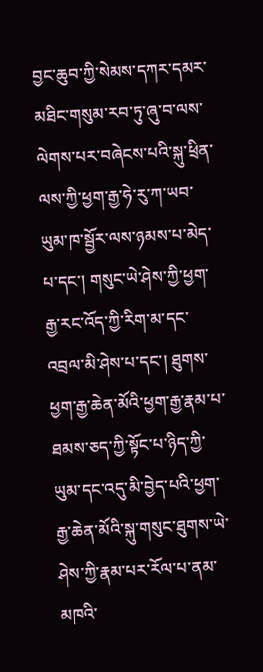བྱང་ཆུབ་ཀྱི་སེམས་དཀར་དམར་མཐིང་གསུམ་རབ་ཏུ་ཞུ་བ་ལས་ལེགས་པར་བཞེངས་པའི་སྐུ་ཕྲིན་ལས་ཀྱི་ཕྱག་རྒྱ་ཧེ་རུ་ཀ་ཡབ་ཡུམ་ཁ་སྦྱོར་ལས་ཉམས་པ་མེད་པ་དང་། གསུང་ཡེ་ཤེས་ཀྱི་ཕྱག་རྒྱ་རང་འོད་ཀྱི་རིག་མ་དང་འབྲལ་མི་ཤེས་པ་དང་། ཐུགས་ཕྱག་རྒྱ་ཆེན་མོའི་ཕྱག་རྒྱ་རྣམ་པ་ཐམས་ཅད་ཀྱི་སྟོང་པ་ཉིད་ཀྱི་ཡུམ་དང་འདུ་མི་བྱེད་པའི་ཕྱག་རྒྱ་ཆེན་མོའི་སྐུ་གསུང་ཐུགས་ཡེ་ཤེས་ཀྱི་རྣམ་པར་རོལ་པ་ནམ་མཁའི་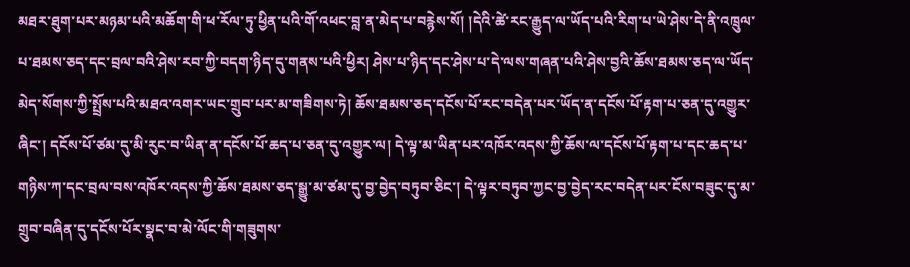མཐར་ཐུག་པར་མཉམ་པའི་མཆོག་གི་ཕ་རོལ་ཏུ་ཕྱིན་པའི་གོ་འཕང་བླ་ན་མེད་པ་བརྙེས་སོ། །དེའི་ཚེ་རང་རྒྱུད་ལ་ཡོད་པའི་རིག་པ་ཡེ་ཤེས་དེ་ནི་འཁྲུལ་པ་ཐམས་ཅད་དང་བྲལ་བའི་ཤེས་རབ་ཀྱི་བདག་ཉིད་དུ་གནས་པའི་ཕྱིར། ཤེས་པ་ཉིད་དང་ཤེས་པ་དེ་ལས་གཞན་པའི་ཤེས་བྱའི་ཆོས་ཐམས་ཅད་ལ་ཡོད་མེད་སོགས་ཀྱི་སྤྲོས་པའི་མཐའ་འགར་ཡང་གྲུབ་པར་མ་གཟིགས་ཏེ། ཆོས་ཐམས་ཅད་དངོས་པོ་རང་བདེན་པར་ཡོད་ན་དངོས་པོ་རྟག་པ་ཅན་དུ་འགྱུར་ཞིང་། དངོས་པོ་ཙམ་དུ་མི་རུང་བ་ཡིན་ན་དངོས་པོ་ཆད་པ་ཅན་དུ་འགྱུར་ལ། དེ་ལྟ་མ་ཡིན་པར་འཁོར་འདས་ཀྱི་ཆོས་ལ་དངོས་པོ་རྟག་པ་དང་ཆད་པ་གཉིས་ཀ་དང་བྲལ་བས་འཁོར་འདས་ཀྱི་ཆོས་ཐམས་ཅད་སྒྱུ་མ་ཙམ་དུ་བྱ་བྱེད་བཏུབ་ཅིང་། དེ་ལྟར་བཏུབ་ཀྱང་བྱ་བྱེད་རང་བདེན་པར་ངོས་བཟུང་དུ་མ་གྲུབ་བཞིན་དུ་དངོས་པོར་སྣང་བ་མེ་ལོང་གི་གཟུགས་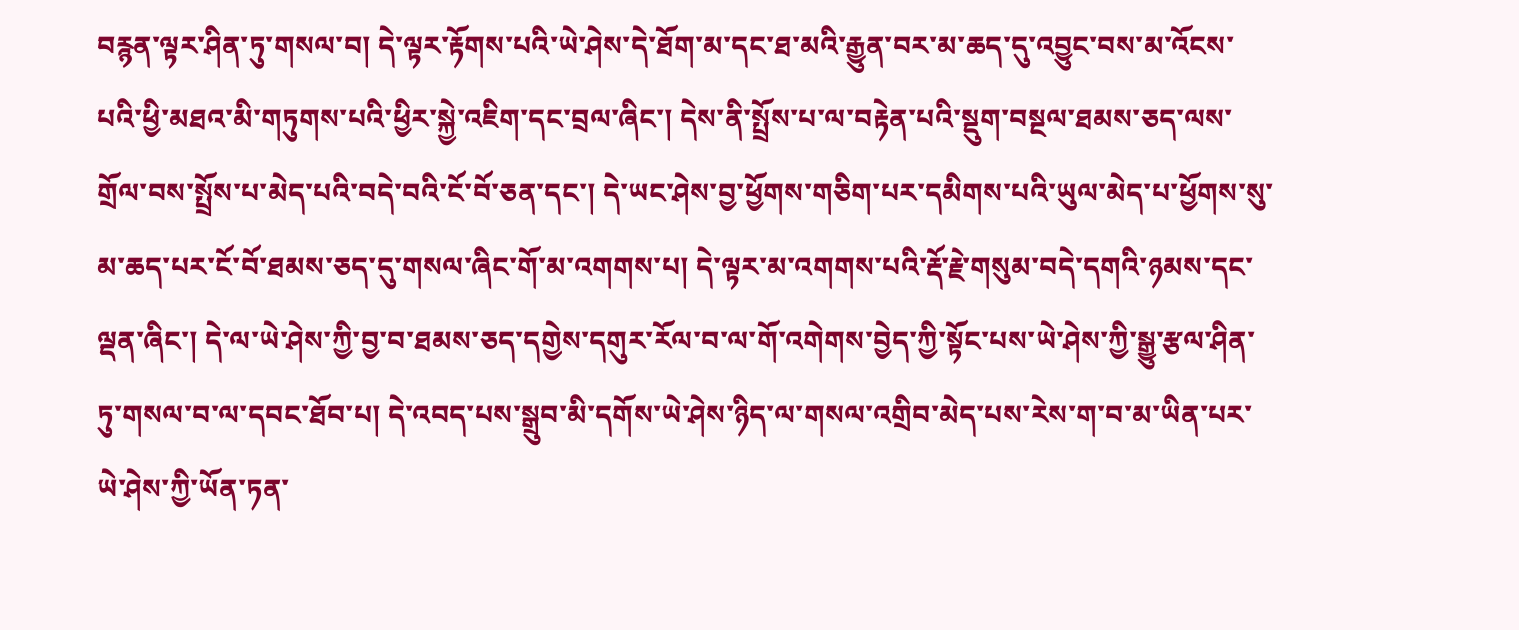བརྙན་ལྟར་ཤིན་ཏུ་གསལ་བ། དེ་ལྟར་རྟོགས་པའི་ཡེ་ཤེས་དེ་ཐོག་མ་དང་ཐ་མའི་རྒྱུན་བར་མ་ཆད་དུ་འབྱུང་བས་མ་འོངས་པའི་ཕྱི་མཐའ་མི་གཏུགས་པའི་ཕྱིར་སྐྱེ་འཇིག་དང་བྲལ་ཞིང་། དེས་ནི་སྤྲོས་པ་ལ་བརྟེན་པའི་སྡུག་བསྔལ་ཐམས་ཅད་ལས་གྲོལ་བས་སྤྲོས་པ་མེད་པའི་བདེ་བའི་ངོ་བོ་ཅན་དང་། དེ་ཡང་ཤེས་བྱ་ཕྱོགས་གཅིག་པར་དམིགས་པའི་ཡུལ་མེད་པ་ཕྱོགས་སུ་མ་ཆད་པར་ངོ་བོ་ཐམས་ཅད་དུ་གསལ་ཞིང་གོ་མ་འགགས་པ། དེ་ལྟར་མ་འགགས་པའི་རྡོ་རྗེ་གསུམ་བདེ་དགའི་ཉམས་དང་ལྡན་ཞིང་། དེ་ལ་ཡེ་ཤེས་ཀྱི་བྱ་བ་ཐམས་ཅད་དགྱེས་དགུར་རོལ་བ་ལ་གོ་འགེགས་བྱེད་ཀྱི་སྟོང་པས་ཡེ་ཤེས་ཀྱི་སྒྱུ་རྩལ་ཤིན་ཏུ་གསལ་བ་ལ་དབང་ཐོབ་པ། དེ་འབད་པས་སྒྲུབ་མི་དགོས་ཡེ་ཤེས་ཉིད་ལ་གསལ་འགྲིབ་མེད་པས་རེས་ག་བ་མ་ཡིན་པར་ཡེ་ཤེས་ཀྱི་ཡོན་ཏན་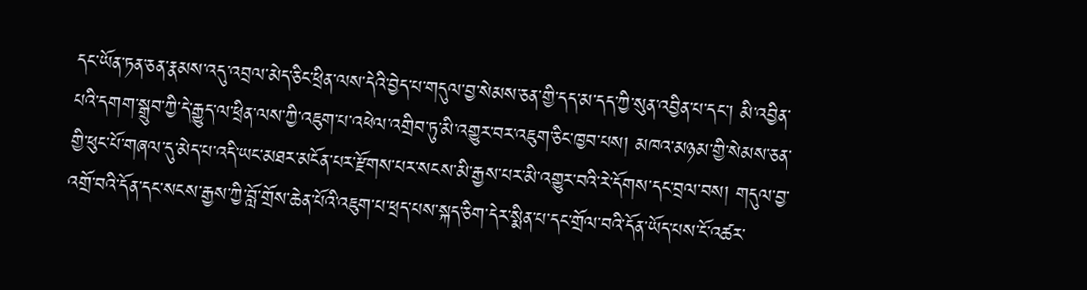དང་ཡོན་ཏན་ཅན་རྣམས་འདུ་འབྲལ་མེད་ཅིང་ཕྲིན་ལས་དེའི་བྱེད་པ་གདུལ་བྱ་སེམས་ཅན་གྱི་དད་མ་དད་ཀྱི་སུན་འབྱིན་པ་དང་། མི་འབྱིན་པའི་དགག་སྒྲུབ་ཀྱི་དེ་རྒྱུད་ལ་ཕྲིན་ལས་ཀྱི་འཇུག་པ་འཕེལ་འགྲིབ་ཏུ་མི་འགྱུར་བར་འཇུག་ཅིང་ཁྱབ་པས། མཁའ་མཉམ་གྱི་སེམས་ཅན་གྱི་ཕུང་པོ་གཞལ་དུ་མེད་པ་འདི་ཡང་མཐར་མངོན་པར་རྫོགས་པར་སངས་མི་རྒྱས་པར་མི་འགྱུར་བའི་རེ་དོགས་དང་བྲལ་བས། གདུལ་བྱ་འགྲོ་བའི་དོན་དང་སངས་རྒྱས་ཀྱི་བློ་གྲོས་ཆེན་པོའི་འཇུག་པ་ཕྲད་པས་སྐད་ཅིག་དེར་སྨིན་པ་དང་གྲོལ་བའི་དོན་ཡོད་པས་ངོ་འཚར་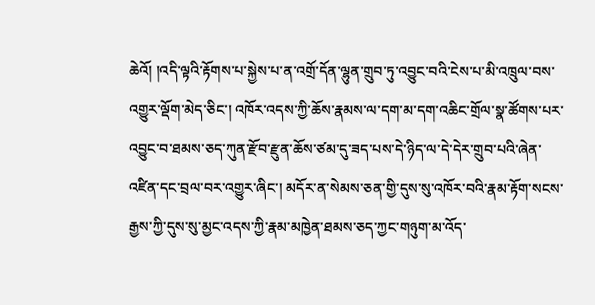ཆེའོ། །འདི་ལྟའི་རྟོགས་པ་སྐྱེས་པ་ན་འགྲོ་དོན་ལྷུན་གྲུབ་ཏུ་འབྱུང་བའི་ངེས་པ་མི་འཁྲུལ་བས་འགྱུར་ལྡོག་མེད་ཅིང་། འཁོར་འདས་ཀྱི་ཆོས་རྣམས་ལ་དག་མ་དག་འཆིང་གྲོལ་སྣ་ཚོགས་པར་འབྱུང་བ་ཐམས་ཅད་ཀུན་རྫོབ་རྫུན་ཆོས་ཙམ་དུ་ཟད་པས་དེ་ཉིད་ལ་དེ་དེར་གྲུབ་པའི་ཞེན་འཛིན་དང་བྲལ་བར་འགྱུར་ཞིང་། མདོར་ན་སེམས་ཅན་གྱི་དུས་སུ་འཁོར་བའི་རྣམ་རྟོག་སངས་རྒྱས་ཀྱི་དུས་སུ་མྱང་འདས་ཀྱི་རྣམ་མཁྱེན་ཐམས་ཅད་ཀྱང་གཉུག་མ་འོད་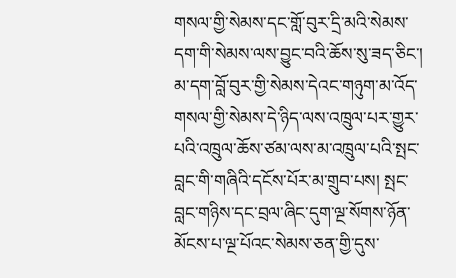གསལ་གྱི་སེམས་དང་གློ་བུར་དྲི་མའི་སེམས་དག་གི་སེམས་ལས་བྱུང་བའི་ཆོས་སུ་ཟད་ཅིང་། མ་དག་བློ་བུར་གྱི་སེམས་དེའང་གཉུག་མ་འོད་གསལ་གྱི་སེམས་དེ་ཉིད་ལས་འཁྲུལ་པར་གྱུར་པའི་འཁྲུལ་ཆོས་ཙམ་ལས་མ་འཁྲུལ་པའི་སྤང་བླང་གི་གཞིའི་དངོས་པོར་མ་གྲུབ་པས། སྤང་བླང་གཉིས་དང་བྲལ་ཞིང་དུག་ལྔ་སོགས་ཉོན་མོངས་པ་ལྔ་པོའང་སེམས་ཅན་གྱི་དུས་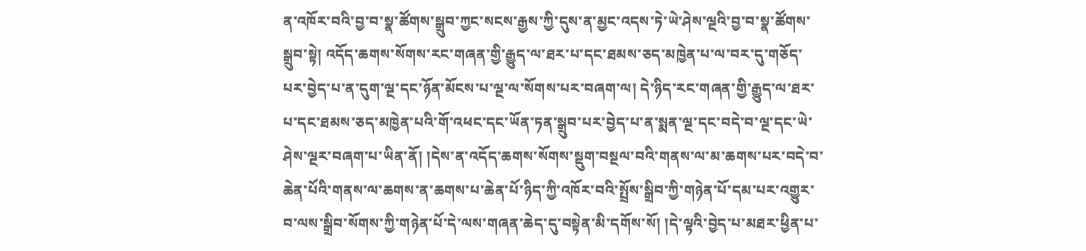ན་འཁོར་བའི་བྱ་བ་སྣ་ཚོགས་སྒྲུབ་ཀྱང་སངས་རྒྱས་ཀྱི་དུས་ན་མྱང་འདས་ཏེ་ཡེ་ཤེས་ལྔའི་བྱ་བ་སྣ་ཚོགས་སྒྲུབ་སྟེ། འདོད་ཆགས་སོགས་རང་གཞན་གྱི་རྒྱུད་ལ་ཐར་པ་དང་ཐམས་ཅད་མཁྱེན་པ་ལ་བར་དུ་གཅོད་པར་བྱེད་པ་ན་དུག་ལྔ་དང་ཉོན་མོངས་པ་ལྔ་ལ་སོགས་པར་བཞག་ལ། དེ་ཉིད་རང་གཞན་གྱི་རྒྱུད་ལ་ཐར་པ་དང་ཐམས་ཅད་མཁྱེན་པའི་གོ་འཕང་དང་ཡོན་ཏན་སྒྲུབ་པར་བྱེད་པ་ན་སྨན་ལྔ་དང་བདེ་བ་ལྔ་དང་ཡེ་ཤེས་ལྔར་བཞག་པ་ཡིན་ནོ། །དེས་ན་འདོད་ཆགས་སོགས་སྡུག་བསྔལ་བའི་གནས་ལ་མ་ཆགས་པར་བདེ་བ་ཆེན་པོའི་གནས་ལ་ཆགས་ན་ཆགས་པ་ཆེན་པོ་ཉིད་ཀྱི་འཁོར་བའི་སྤྲོས་སྒྲིབ་ཀྱི་གཉེན་པོ་དམ་པར་འགྱུར་བ་ལས་སྒྲིབ་སོགས་ཀྱི་གཉེན་པོ་དེ་ལས་གཞན་ཆེད་དུ་བསྟེན་མི་དགོས་སོ། །དེ་ལྟའི་བྱེད་པ་མཐར་ཕྱིན་པ་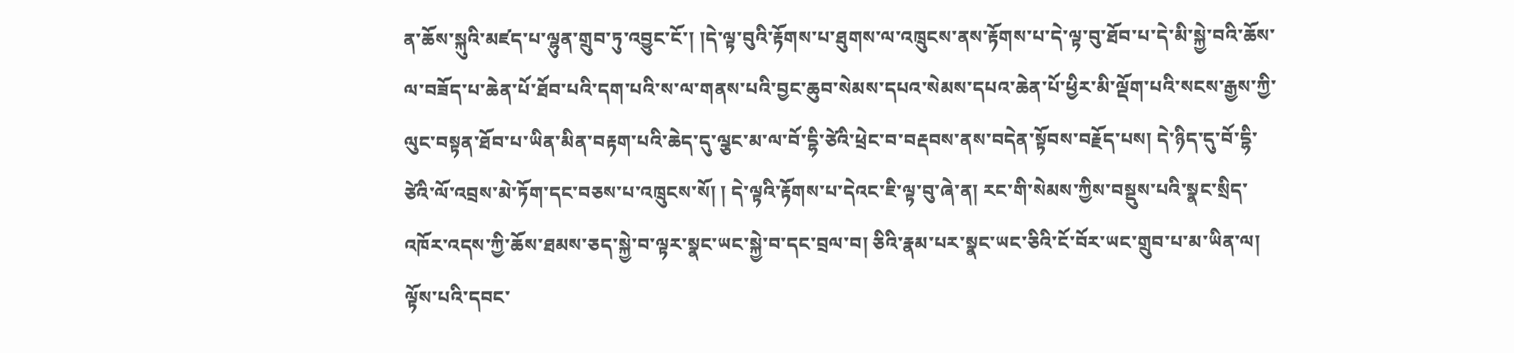ན་ཆོས་སྐུའི་མཛད་པ་ལྷུན་གྲུབ་ཏུ་འབྱུང་ངོ་། །དེ་ལྟ་བུའི་རྟོགས་པ་ཐུགས་ལ་འཁྲུངས་ནས་རྟོགས་པ་དེ་ལྟ་བུ་ཐོབ་པ་དེ་མི་སྐྱེ་བའི་ཆོས་ལ་བཟོད་པ་ཆེན་པོ་ཐོབ་པའི་དག་པའི་ས་ལ་གནས་པའི་བྱང་ཆུབ་སེམས་དཔའ་སེམས་དཔའ་ཆེན་པོ་ཕྱིར་མི་ལྡོག་པའི་སངས་རྒྱས་ཀྱི་ལུང་བསྟན་ཐོབ་པ་ཡིན་མིན་བརྟག་པའི་ཆེད་དུ་ལྕང་མ་ལ་བོ་དྷི་ཙེའི་ཕྲེང་བ་བརྡབས་ནས་བདེན་སྟོབས་བརྗོད་པས། དེ་ཉིད་དུ་བོ་དྷི་ཙེའི་ལོ་འབྲས་མེ་ཏོག་དང་བཅས་པ་འཁྲུངས་སོ། ། དེ་ལྟའི་རྟོགས་པ་དེའང་ཇི་ལྟ་བུ་ཞེ་ན། རང་གི་སེམས་ཀྱིས་བསྡུས་པའི་སྣང་སྲིད་འཁོར་འདས་ཀྱི་ཆོས་ཐམས་ཅད་སྐྱེ་བ་ལྟར་སྣང་ཡང་སྐྱེ་བ་དང་བྲལ་བ། ཅིའི་རྣམ་པར་སྣང་ཡང་ཅིའི་ངོ་བོར་ཡང་གྲུབ་པ་མ་ཡིན་ལ། ལྟོས་པའི་དབང་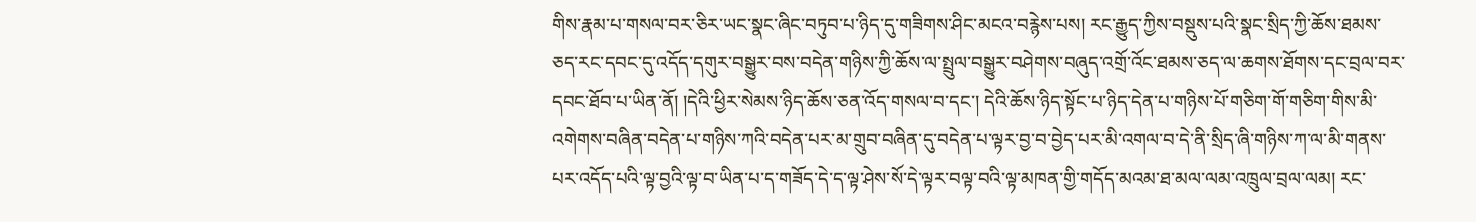གིས་རྣམ་པ་གསལ་བར་ཅིར་ཡང་སྣང་ཞིང་བཏུབ་པ་ཉིད་དུ་གཟིགས་ཤིང་མངའ་བརྙེས་པས། རང་རྒྱུད་ཀྱིས་བསྡུས་པའི་སྣང་སྲིད་ཀྱི་ཆོས་ཐམས་ཅད་རང་དབང་དུ་འདོད་དགུར་བསྒྱུར་བས་བདེན་གཉིས་ཀྱི་ཆོས་ལ་སྤྲུལ་བསྒྱུར་བཤེགས་བཞུད་འགྲོ་འོང་ཐམས་ཅད་ལ་ཆགས་ཐོགས་དང་བྲལ་བར་དབང་ཐོབ་པ་ཡིན་ནོ། །དེའི་ཕྱིར་སེམས་ཉིད་ཆོས་ཅན་འོད་གསལ་བ་དང་། དེའི་ཆོས་ཉིད་སྟོང་པ་ཉིད་དེན་པ་གཉིས་པོ་གཅིག་གོ་གཅིག་གིས་མི་འགེགས་བཞིན་བདེན་པ་གཉིས་ཀའི་བདེན་པར་མ་གྲུབ་བཞིན་དུ་བདེན་པ་ལྟར་བྱ་བ་བྱེད་པར་མི་འགལ་བ་དེ་ནི་སྲིད་ཞི་གཉིས་ཀ་ལ་མི་གནས་པར་འདོད་པའི་ལྟ་བྱའི་ལྟ་བ་ཡིན་པ་ད་གཟོད་དེ་ད་ལྟ་ཤེས་སོ་དེ་ལྟར་བལྟ་བའི་ལྟ་མཁན་གྱི་གདོད་མའམ་ཐ་མལ་ལམ་འཁྲུལ་བྲལ་ལམ། རང་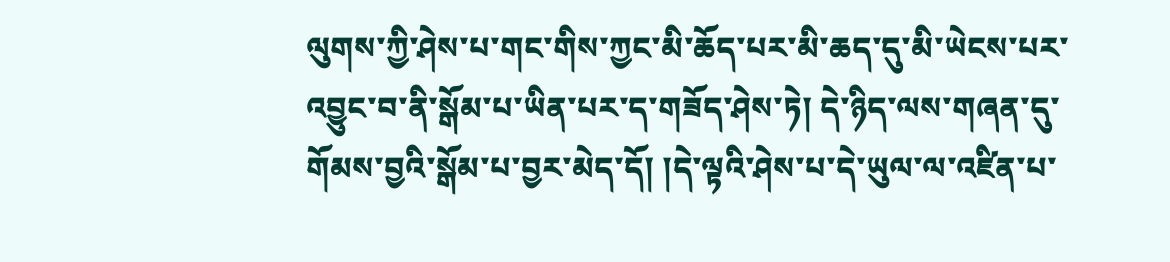ལུགས་ཀྱི་ཤེས་པ་གང་གིས་ཀྱང་མི་ཆོད་པར་མི་ཆད་དུ་མི་ཡེངས་པར་འབྱུང་བ་ནི་སྒོམ་པ་ཡིན་པར་ད་གཟོད་ཤེས་ཏེ། དེ་ཉིད་ལས་གཞན་དུ་གོམས་བྱའི་སྒོམ་པ་བྱར་མེད་དོ། །དེ་ལྟའི་ཤེས་པ་དེ་ཡུལ་ལ་འཛིན་པ་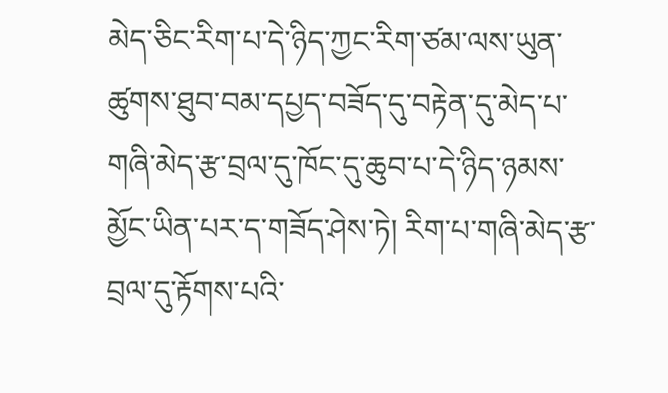མེད་ཅིང་རིག་པ་དེ་ཉིད་ཀྱང་རིག་ཙམ་ལས་ཡུན་ཚུགས་ཐུབ་བམ་དཔྱད་བཟོད་དུ་བརྟེན་དུ་མེད་པ་གཞི་མེད་རྩ་བྲལ་དུ་ཁོང་དུ་ཆུབ་པ་དེ་ཉིད་ཉམས་མྱོང་ཡིན་པར་ད་གཟོད་ཤེས་ཏེ། རིག་པ་གཞི་མེད་རྩ་བྲལ་དུ་རྟོགས་པའི་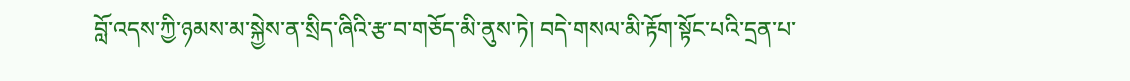བློ་འདས་ཀྱི་ཉམས་མ་སྐྱེས་ན་སྲིད་ཞིའི་རྩ་བ་གཅོད་མི་ནུས་ཏེ། བདེ་གསལ་མི་རྟོག་སྟོང་པའི་དྲན་པ་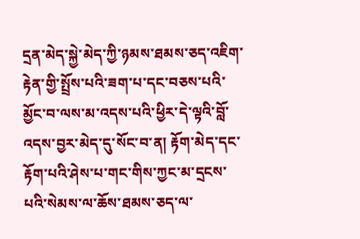དྲན་མེད་སྐྱེ་མེད་ཀྱི་ཉམས་ཐམས་ཅད་འཇིག་རྟེན་གྱི་སྤྲོས་པའི་ཟག་པ་དང་བཅས་པའི་མྱོང་བ་ལས་མ་འདས་པའི་ཕྱིར་དེ་ལྟའི་བློ་འདས་བྱར་མེད་དུ་སོང་བ་ན། རྟོག་མེད་དང་རྟོག་པའི་ཤེས་པ་གང་གིས་ཀྱང་མ་དྲངས་པའི་སེམས་ལ་ཆོས་ཐམས་ཅད་ལ་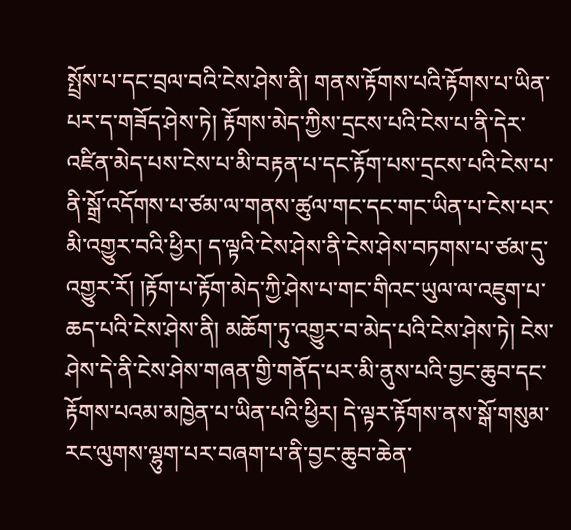སྤྲོས་པ་དང་བྲལ་བའི་ངེས་ཤེས་ནི། གནས་རྟོགས་པའི་རྟོགས་པ་ཡིན་པར་ད་གཟོད་ཤེས་ཏེ། རྟོགས་མེད་ཀྱིས་དྲངས་པའི་ངེས་པ་ནི་དེར་འཛིན་མེད་པས་ངེས་པ་མི་བརྟན་པ་དང་རྟོག་པས་དྲངས་པའི་ངེས་པ་ནི་སྒྲོ་འདོགས་པ་ཙམ་ལ་གནས་ཚུལ་གང་དང་གང་ཡིན་པ་ངེས་པར་མི་འགྱུར་བའི་ཕྱིར། ད་ལྟའི་ངེས་ཤེས་ནི་ངེས་ཤེས་བཏགས་པ་ཙམ་དུ་འགྱུར་རོ། །རྟོག་པ་རྟོག་མེད་ཀྱི་ཤེས་པ་གང་གིའང་ཡུལ་ལ་འཇུག་པ་ཆད་པའི་ངེས་ཤེས་ནི། མཆོག་ཏུ་འགྱུར་བ་མེད་པའི་ངེས་ཤེས་ཏེ། ངེས་ཤེས་དེ་ནི་ངེས་ཤེས་གཞན་གྱི་གནོད་པར་མི་ནུས་པའི་བྱང་ཆུབ་དང་རྟོགས་པའམ་མཁྱེན་པ་ཡིན་པའི་ཕྱིར། དེ་ལྟར་རྟོགས་ནས་སྒོ་གསུམ་རང་ལུགས་ལྷུག་པར་བཞག་པ་ནི་བྱང་ཆུབ་ཆེན་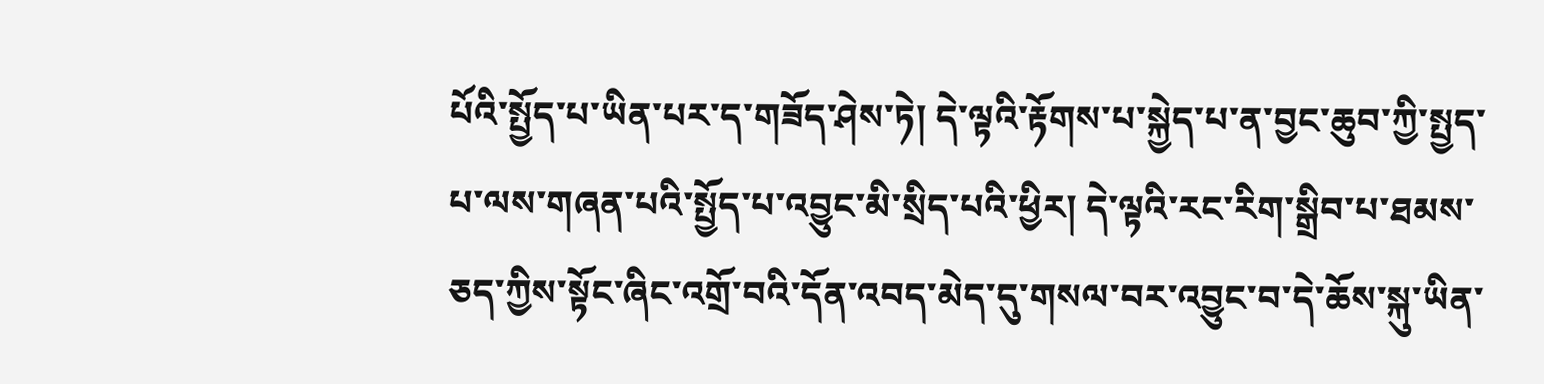པོའི་སྤྱོད་པ་ཡིན་པར་ད་གཟོད་ཤེས་ཏེ། དེ་ལྟའི་རྟོགས་པ་སྐྱེད་པ་ན་བྱང་ཆུབ་ཀྱི་སྤྱད་པ་ལས་གཞན་པའི་སྤྱོད་པ་འབྱུང་མི་སྲིད་པའི་ཕྱིར། དེ་ལྟའི་རང་རིག་སྒྲིབ་པ་ཐམས་ཅད་ཀྱིས་སྟོང་ཞིང་འགྲོ་བའི་དོན་འབད་མེད་དུ་གསལ་བར་འབྱུང་བ་དེ་ཆོས་སྐུ་ཡིན་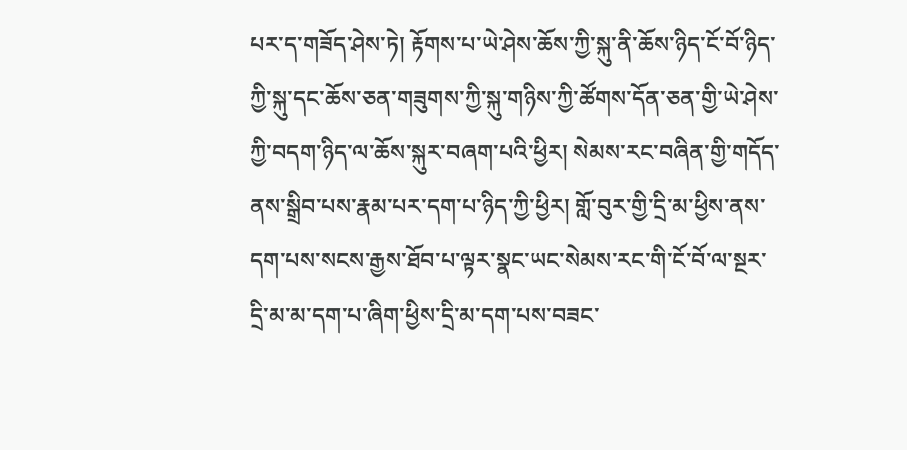པར་ད་གཟོད་ཤེས་ཏེ། རྟོགས་པ་ཡེ་ཤེས་ཆོས་ཀྱི་སྐུ་ནི་ཆོས་ཉིད་ངོ་བོ་ཉིད་ཀྱི་སྐུ་དང་ཆོས་ཅན་གཟུགས་ཀྱི་སྐུ་གཉིས་ཀྱི་ཚོགས་དོན་ཅན་གྱི་ཡེ་ཤེས་ཀྱི་བདག་ཉིད་ལ་ཆོས་སྐུར་བཞག་པའི་ཕྱིར། སེམས་རང་བཞིན་གྱི་གདོད་ནས་སྒྲིབ་པས་རྣམ་པར་དག་པ་ཉིད་ཀྱི་ཕྱིར། གློ་བུར་གྱི་དྲི་མ་ཕྱིས་ནས་དག་པས་སངས་རྒྱས་ཐོབ་པ་ལྟར་སྣང་ཡང་སེམས་རང་གི་ངོ་བོ་ལ་སྔར་དྲི་མ་མ་དག་པ་ཞིག་ཕྱིས་དྲི་མ་དག་པས་བཟང་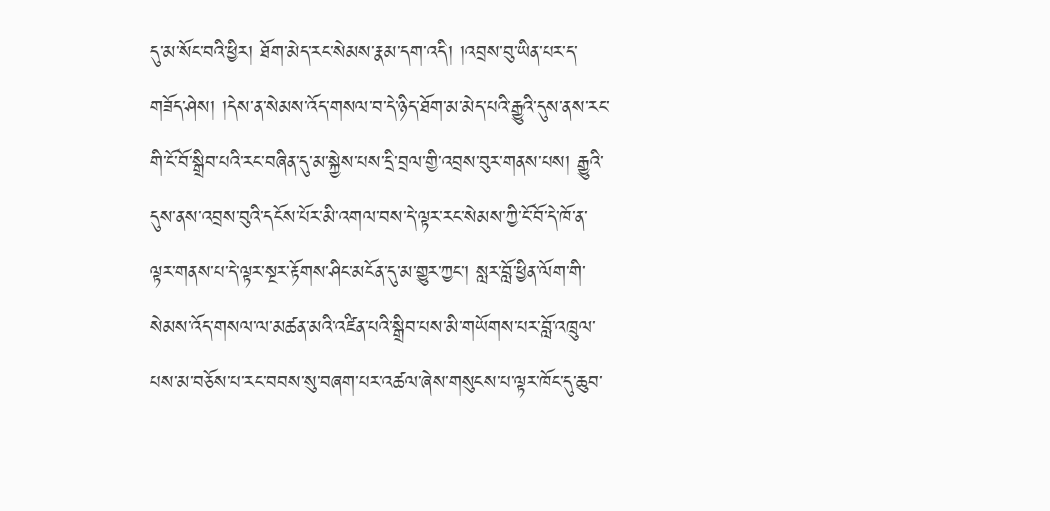དུ་མ་སོང་བའི་ཕྱིར། ཐོག་མེད་རང་སེམས་རྣམ་དག་འདི། །འབྲས་བུ་ཡིན་པར་ད་གཟོད་ཤེས། །དེས་ན་སེམས་འོད་གསལ་བ་དེ་ཉིད་ཐོག་མ་མེད་པའི་རྒྱུའི་དུས་ནས་རང་གི་ངོ་བོ་སྒྲིབ་པའི་རང་བཞིན་དུ་མ་སྐྱེས་པས་དྲི་བྲལ་གྱི་འབྲས་བུར་གནས་པས། རྒྱུའི་དུས་ནས་འབྲས་བུའི་དངོས་པོར་མི་འགལ་བས་དེ་ལྟར་རང་སེམས་ཀྱི་ངོ་བོ་དེ་ཁོ་ན་ལྟར་གནས་པ་དེ་ལྟར་སྔར་རྟོགས་ཤིང་མངོན་དུ་མ་གྱུར་ཀྱང་། སླར་བློ་ཕྱིན་ལོག་གི་སེམས་འོད་གསལ་ལ་མཚན་མའི་འཛིན་པའི་སྒྲིབ་པས་མི་གཡོགས་པར་བློ་འཁྲུལ་པས་མ་བཅོས་པ་རང་བབས་སུ་བཞག་པར་འཚལ་ཞེས་གསུངས་པ་ལྟར་ཁོང་དུ་ཆུབ་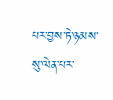པར་བྱས་ཏེ་ཉམས་སུ་ལེན་པར་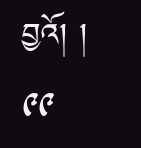བྱའོ། །
༩༩